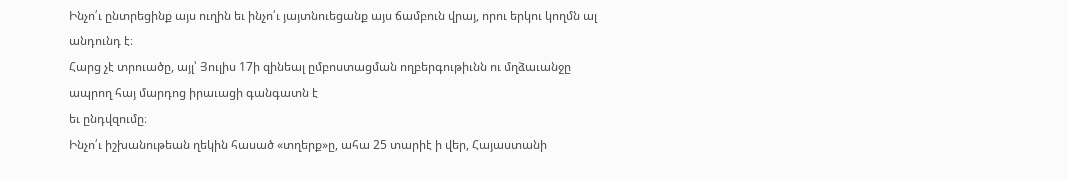Ինչո՛ւ ընտրեցինք այս ուղին եւ ինչո՛ւ յայտնուեցանք այս ճամբուն վրայ, որու երկու կողմն ալ անդունդ է։
Հարց չէ տրուածը, այլ՝ Յուլիս 17ի զինեալ ըմբոստացման ողբերգութիւնն ու մղձաւանջը ապրող հայ մարդոց իրաւացի գանգատն է
եւ ընդվզումը։
Ինչո՛ւ իշխանութեան ղեկին հասած «տղերք»ը, ահա 25 տարիէ ի վեր, Հայաստանի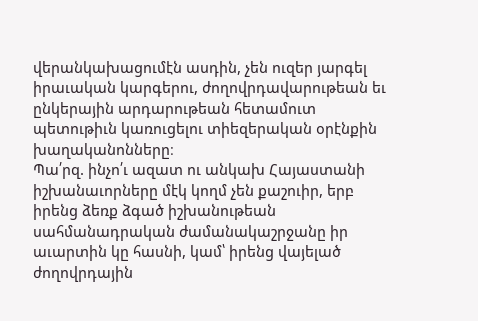վերանկախացումէն ասդին, չեն ուզեր յարգել իրաւական կարգերու, ժողովրդավարութեան եւ ընկերային արդարութեան հետամուտ պետութիւն կառուցելու տիեզերական օրէնքին խաղականոնները։
Պա՛րզ. ինչո՛ւ ազատ ու անկախ Հայաստանի իշխանաւորները մէկ կողմ չեն քաշուիր, երբ իրենց ձեռք ձգած իշխանութեան սահմանադրական ժամանակաշրջանը իր աւարտին կը հասնի, կամ՝ իրենց վայելած ժողովրդային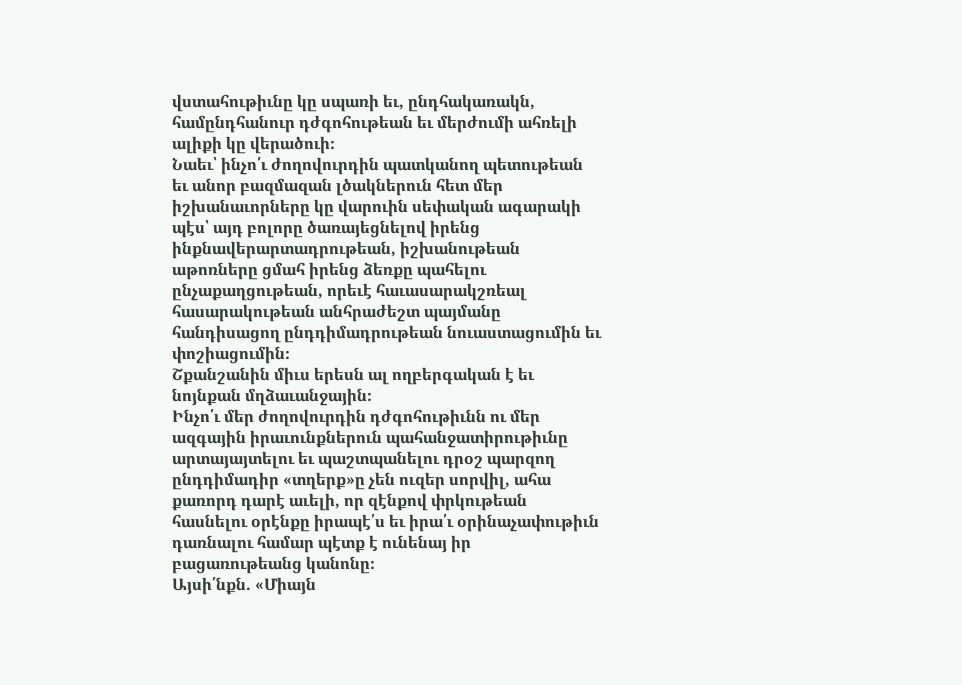վստահութիւնը կը սպառի եւ, ընդհակառակն, համընդհանուր դժգոհութեան եւ մերժումի ահռելի ալիքի կը վերածուի։
Նաեւ՝ ինչո՛ւ ժողովուրդին պատկանող պետութեան եւ անոր բազմազան լծակներուն հետ մեր իշխանաւորները կը վարուին սեփական ագարակի պէս՝ այդ բոլորը ծառայեցնելով իրենց ինքնավերարտադրութեան, իշխանութեան աթոռները ցմահ իրենց ձեռքը պահելու ընչաքաղցութեան, որեւէ հաւասարակշռեալ հասարակութեան անհրաժեշտ պայմանը հանդիսացող ընդդիմադրութեան նուաստացումին եւ փոշիացումին։
Շքանշանին միւս երեսն ալ ողբերգական է եւ նոյնքան մղձաւանջային։
Ինչո՛ւ մեր ժողովուրդին դժգոհութիւնն ու մեր ազգային իրաւունքներուն պահանջատիրութիւնը արտայայտելու եւ պաշտպանելու դրօշ պարզող ընդդիմադիր «տղերք»ը չեն ուզեր սորվիլ, ահա քառորդ դարէ աւելի, որ զէնքով փրկութեան հասնելու օրէնքը իրապէ՛ս եւ իրա՛ւ օրինաչափութիւն դառնալու համար պէտք է ունենայ իր բացառութեանց կանոնը։
Այսի՛նքն. «Միայն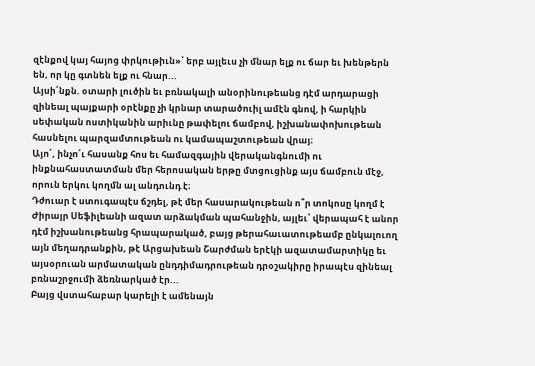զէնքով կայ հայոց փրկութիւն»՝ երբ այլեւս չի մնար ելք ու ճար եւ խենթերն են, որ կը գտնեն ելք ու հնար...
Այսի՛նքն. օտարի լուծին եւ բռնակալի անօրինութեանց դէմ արդարացի զինեալ պայքարի օրէնքը չի կրնար տարածուիլ ամէն գնով, ի հարկին սեփական ոստիկանին արիւնը թափելու ճամբով, իշխանափոխութեան հասնելու պարզամտութեան ու կամապաշտութեան վրայ։
Այո՛, ինչո՛ւ հասանք հոս եւ համազգային վերականգնումի ու ինքնահաստատման մեր հերոսական երթը մտցուցինք այս ճամբուն մէջ, որուն երկու կողմն ալ անդունդ է։
Դժուար է ստուգապէս ճշդել, թէ մեր հասարակութեան ո՞ր տոկոսը կողմ է Ժիրայր Սեֆիլեանի ազատ արձակման պահանջին, այլեւ՝ վերապահ է անոր դէմ իշխանութեանց հրապարակած, բայց թերահաւատութեամբ ընկալուող այն մեղադրանքին, թէ Արցախեան Շարժման երէկի ազատամարտիկը եւ այսօրուան արմատական ընդդիմադրութեան դրօշակիրը իրապէս զինեալ բռնաշրջումի ձեռնարկած էր...
Բայց վստահաբար կարելի է ամենայն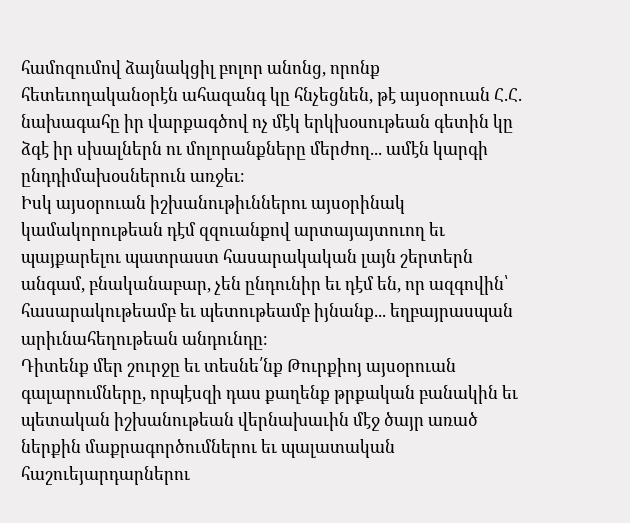համոզումով ձայնակցիլ բոլոր անոնց, որոնք հետեւողականօրէն ահազանգ կը հնչեցնեն, թէ այսօրուան Հ.Հ. նախագահը իր վարքագծով ոչ մէկ երկխօսութեան գետին կը ձգէ իր սխալներն ու մոլորանքները մերժող... ամէն կարգի ընդդիմախօսներուն առջեւ։
Իսկ այսօրուան իշխանութիւններու այսօրինակ կամակորութեան դէմ զզուանքով արտայայտուող եւ պայքարելու պատրաստ հասարակական լայն շերտերն անգամ, բնականաբար, չեն ընդունիր եւ դէմ են, որ ազգովին՝ հասարակութեամբ եւ պետութեամբ իյնանք... եղբայրասպան արիւնահեղութեան անդունդը։
Դիտենք մեր շուրջը եւ տեսնե՛նք Թուրքիոյ այսօրուան գալարումները, որպէսզի դաս քաղենք թրքական բանակին եւ պետական իշխանութեան վերնախաւին մէջ ծայր առած ներքին մաքրագործումներու եւ պալատական հաշուեյարդարներու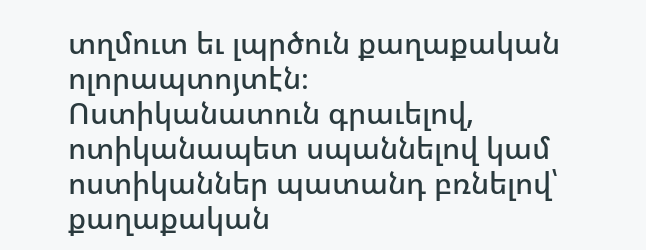տղմուտ եւ լպրծուն քաղաքական ոլորապտոյտէն։
Ոստիկանատուն գրաւելով, ոտիկանապետ սպաննելով կամ ոստիկաններ պատանդ բռնելով՝ քաղաքական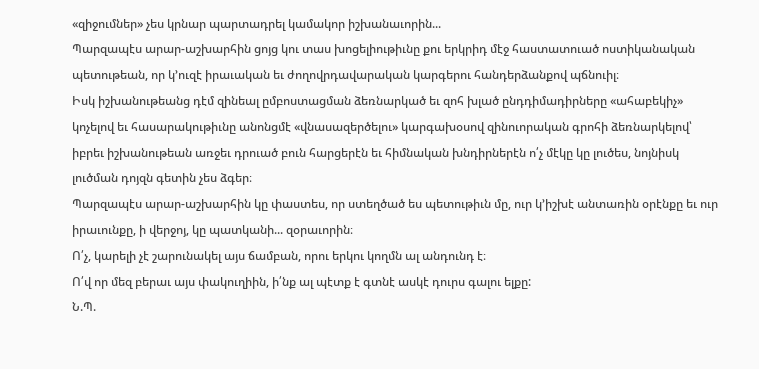«զիջումներ» չես կրնար պարտադրել կամակոր իշխանաւորին...
Պարզապէս արար-աշխարհին ցոյց կու տաս խոցելիութիւնը քու երկրիդ մէջ հաստատուած ոստիկանական պետութեան, որ կ՚ուզէ իրաւական եւ ժողովրդավարական կարգերու հանդերձանքով պճնուիլ։
Իսկ իշխանութեանց դէմ զինեալ ըմբոստացման ձեռնարկած եւ զոհ խլած ընդդիմադիրները «ահաբեկիչ» կոչելով եւ հասարակութիւնը անոնցմէ «վնասազերծելու» կարգախօսով զինուորական գրոհի ձեռնարկելով՝ իբրեւ իշխանութեան առջեւ դրուած բուն հարցերէն եւ հիմնական խնդիրներէն ո՛չ մէկը կը լուծես, նոյնիսկ լուծման դոյզն գետին չես ձգեր։
Պարզապէս արար-աշխարհին կը փաստես, որ ստեղծած ես պետութիւն մը, ուր կ՚իշխէ անտառին օրէնքը եւ ուր իրաւունքը, ի վերջոյ, կը պատկանի... զօրաւորին։
Ո՛չ, կարելի չէ շարունակել այս ճամբան, որու երկու կողմն ալ անդունդ է։
Ո՛վ որ մեզ բերաւ այս փակուղիին, ի՛նք ալ պէտք է գտնէ ասկէ դուրս գալու ելքը:
Ն.Պ.